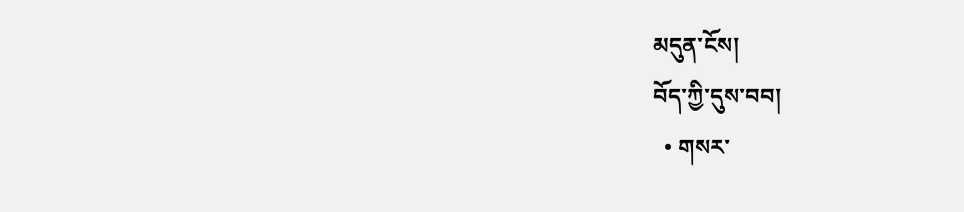མདུན་ངོས།
བོད་ཀྱི་དུས་བབ།
  • གསར་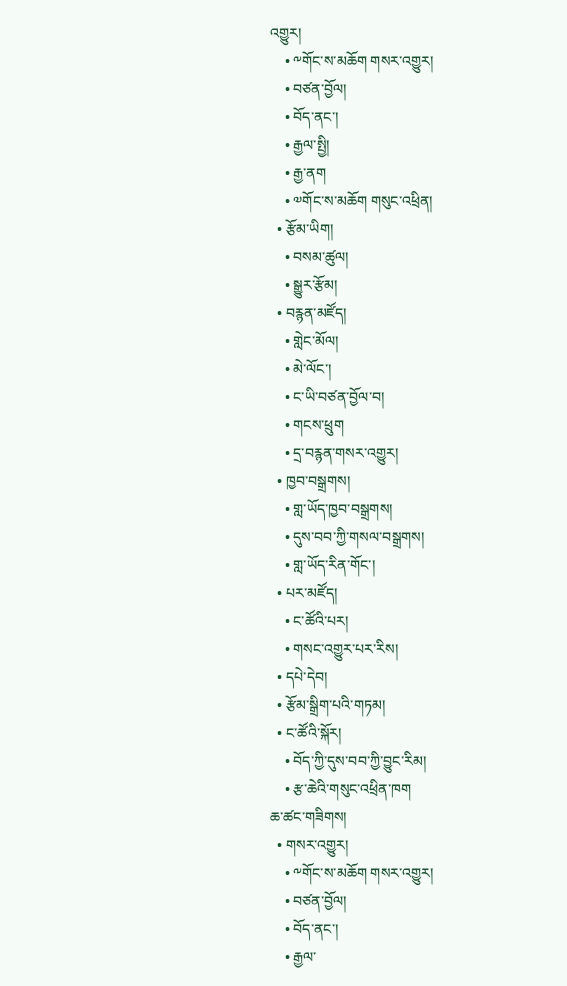འགྱུར།
    • ༸གོང་ས་མཆོག གསར་འགྱུར།
    • བཙན་བྱོལ།
    • བོད་ནང་།
    • རྒྱལ་སྤྱི།
    • རྒྱ་ནག
    • ༧གོང་ས་མཆོག གསུང་འཕྲིན།
  • རྩོམ་ཡིག།
    • བསམ་ཚུལ།
    • སྒྱུར་རྩོམ།
  • བརྙན་མཛོད།
    • གླེང་མོལ།
    • མེ་ལོང་།
    • ང་ཡི་བཙན་བྱོལ་བ།
    • གངས་ཕྲུག
    • དྲ་བརྙན་གསར་འགྱུར།
  • ཁྱབ་བསྒྲགས།
    • གླ་ཡོད་ཁྱབ་བསྒྲགས།
    • དུས་བབ་ཀྱི་གསལ་བསྒྲགས།
    • གླ་ཡོད་རིན་གོང་།
  • པར་མཛོད།
    • ང་ཚོའི་པར།
    • གསང་འགྱུར་པར་རིས།
  • དཔེ་དེབ།
  • རྩོམ་སྒྲིག་པའི་གཏམ།
  • ང་ཚོའི་སྐོར།
    • བོད་ཀྱི་དུས་བབ་ཀྱི་བྱུང་རིམ།
    • རྩ་ཆེའི་གསུང་འཕྲིན་ཁག
ཆ་ཚང་གཟིགས།
  • གསར་འགྱུར།
    • ༸གོང་ས་མཆོག གསར་འགྱུར།
    • བཙན་བྱོལ།
    • བོད་ནང་།
    • རྒྱལ་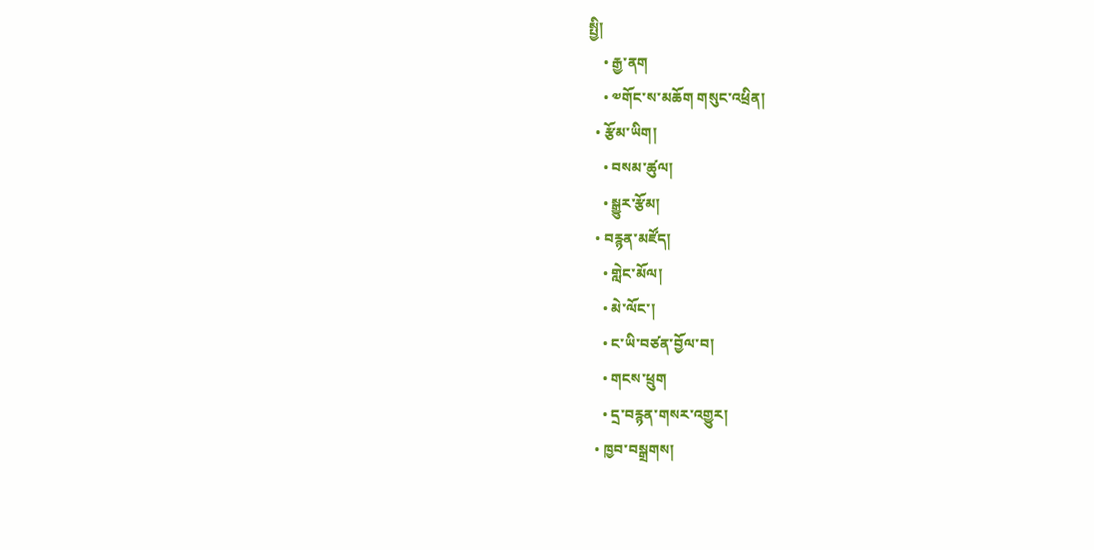སྤྱི།
    • རྒྱ་ནག
    • ༧གོང་ས་མཆོག གསུང་འཕྲིན།
  • རྩོམ་ཡིག།
    • བསམ་ཚུལ།
    • སྒྱུར་རྩོམ།
  • བརྙན་མཛོད།
    • གླེང་མོལ།
    • མེ་ལོང་།
    • ང་ཡི་བཙན་བྱོལ་བ།
    • གངས་ཕྲུག
    • དྲ་བརྙན་གསར་འགྱུར།
  • ཁྱབ་བསྒྲགས།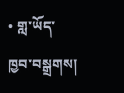• གླ་ཡོད་ཁྱབ་བསྒྲགས།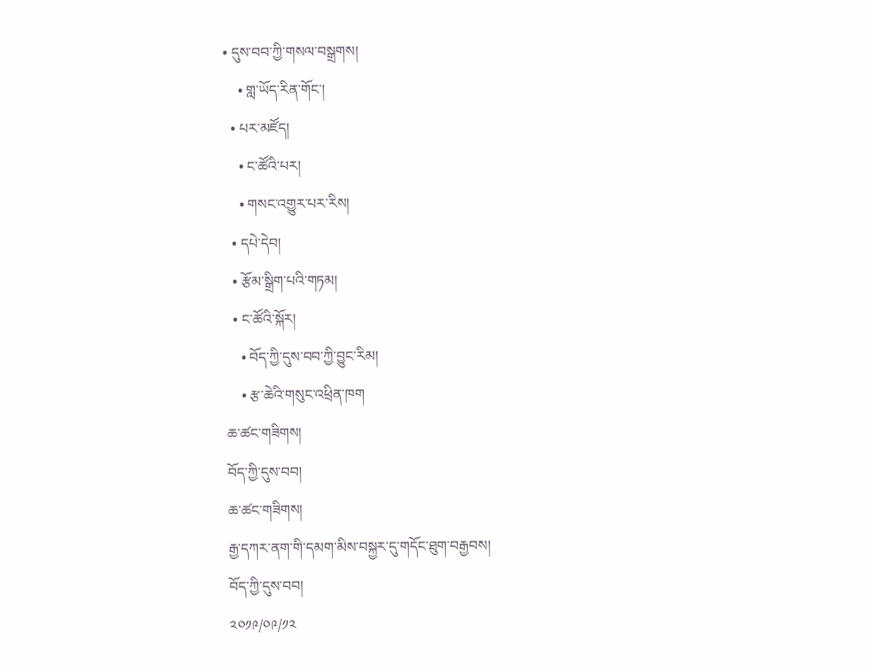• དུས་བབ་ཀྱི་གསལ་བསྒྲགས།
    • གླ་ཡོད་རིན་གོང་།
  • པར་མཛོད།
    • ང་ཚོའི་པར།
    • གསང་འགྱུར་པར་རིས།
  • དཔེ་དེབ།
  • རྩོམ་སྒྲིག་པའི་གཏམ།
  • ང་ཚོའི་སྐོར།
    • བོད་ཀྱི་དུས་བབ་ཀྱི་བྱུང་རིམ།
    • རྩ་ཆེའི་གསུང་འཕྲིན་ཁག
ཆ་ཚང་གཟིགས།
བོད་ཀྱི་དུས་བབ།
ཆ་ཚང་གཟིགས།
རྒྱ་དཀར་ནག་གི་དམག་མིས་བསྐྱར་དུ་གདོང་ཐུག་བརྒྱབས།
བོད་ཀྱི་དུས་བབ།
༢༠༡༩/༠༩/༡༢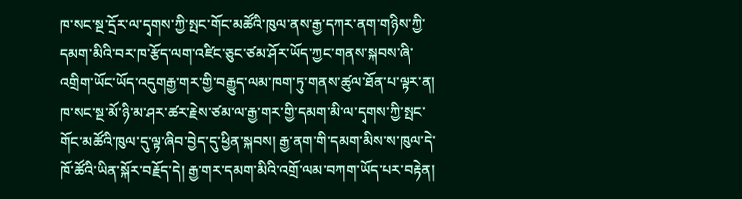ཁ་སང་སྔ་དྲོར་ལ་དྭགས་ཀྱི་སྤང་གོང་མཚོའི་ཁུལ་ནས་རྒྱ་དཀར་ནག་གཉིས་ཀྱི་དམག་མིའི་བར་ཁ་རྩོད་ལག་འཛིང་ཅུང་ཙམ་ཤོར་ཡོད་ཀྱང་གནས་སྐབས་ཞི་འགྲིག་ཡོང་ཡོད་འདུགརྒྱ་གར་གྱི་བརྒྱུད་ལམ་ཁག་ཏུ་གནས་ཚུལ་ཐོན་པ་ལྟར་ན། ཁ་སང་སྔ་མོ་ཉི་མ་ཤར་ཚར་རྗེས་ཙམ་ལ་རྒྱ་གར་གྱི་དམག་མི་ལ་དྭགས་ཀྱི་སྤང་གོང་མཚོའི་ཁུལ་དུ་ལྟ་ཞིབ་བྱེད་དུ་ཕྱིན་སྐབས། རྒྱ་ནག་གི་དམག་མིས་ས་ཁུལ་དེ་ཁོ་ཚོའི་ཡིན་སྐོར་བརྗོད་དེ། རྒྱ་གར་དམག་མིའི་འགྲོ་ལམ་བཀག་ཡོད་པར་བརྟེན།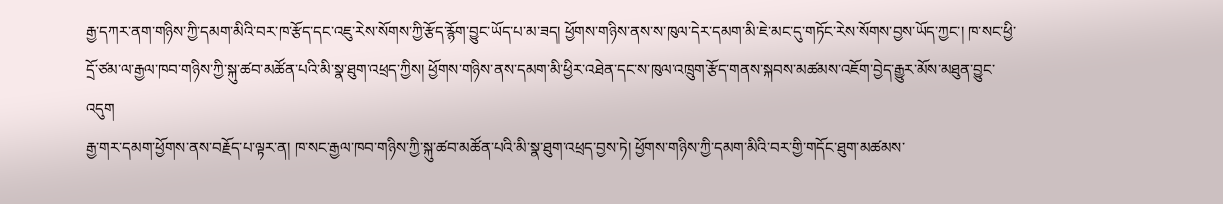རྒྱ་དཀར་ནག་གཉིས་ཀྱི་དམག་མིའི་བར་ཁ་རྩོད་དང་འཇུ་རེས་སོགས་ཀྱི་རྩོད་རྙོག་བྱུང་ཡོད་པ་མ་ཟད། ཕྱོགས་གཉིས་ནས་ས་ཁུལ་དེར་དམག་མི་ཇེ་མང་དུ་གཏོང་རེས་སོགས་བྱས་ཡོད་ཀྱང་། ཁ་སང་ཕྱི་དྲོ་ཙམ་ལ་རྒྱལ་ཁབ་གཉིས་ཀྱི་སྐུ་ཚབ་མཚོན་པའི་མི་སྣ་ཐུག་འཕྲད་ཀྱིས། ཕྱོགས་གཉིས་ནས་དམག་མི་ཕྱིར་འཐེན་དང་ས་ཁུལ་འཁྲུག་རྩོད་གནས་སྐབས་མཚམས་འཇོག་བྱེད་རྒྱུར་མོས་མཐུན་བྱུང་འདུག
རྒྱ་གར་དམག་ཕྱོགས་ནས་བརྗོད་པ་ལྟར་ན། ཁ་སང་རྒྱལ་ཁབ་གཉིས་ཀྱི་སྐུ་ཚབ་མཚོན་པའི་མི་སྣ་ཐུག་འཕྲད་བྱས་ཏེ། ཕྱོགས་གཉིས་ཀྱི་དམག་མིའི་བར་གྱི་གདོང་ཐུག་མཚམས་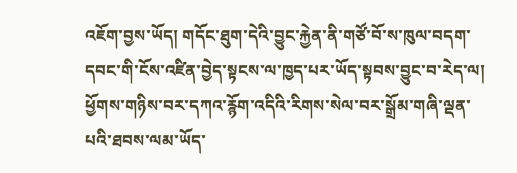འཇོག་བྱས་ཡོད། གདོང་ཐུག་དེའི་བྱུང་རྐྱེན་ནི་གཙོ་བོ་ས་ཁུལ་བདག་དབང་གི་ངོས་འཛིན་བྱེད་སྟངས་ལ་ཁྱད་པར་ཡོད་སྟབས་བྱུང་བ་རེད་ལ། ཕྱོགས་གཉིས་བར་དཀའ་རྙོག་འདིའི་རིགས་སེལ་བར་སྒྲོམ་གཞི་ལྡན་པའི་ཐབས་ལམ་ཡོད་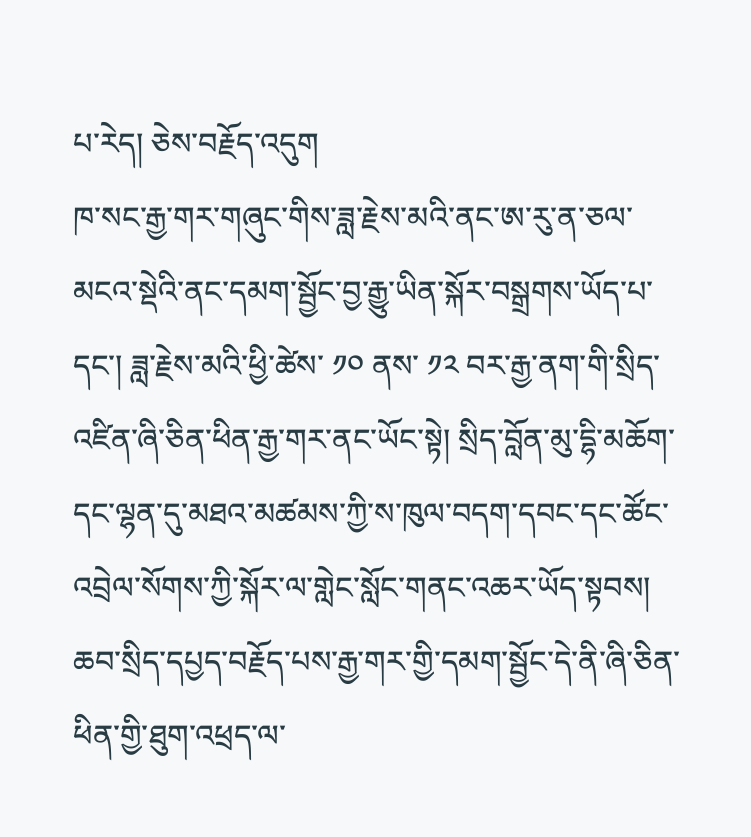པ་རེད། ཅེས་བརྗོད་འདུག
ཁ་སང་རྒྱ་གར་གཞུང་གིས་ཟླ་རྗེས་མའི་ནང་ཨ་རུ་ན་ཅལ་མངའ་སྡེའི་ནང་དམག་སྦྱོང་བྱ་རྒྱུ་ཡིན་སྐོར་བསྒྲགས་ཡོད་པ་དང་། ཟླ་རྗེས་མའི་ཕྱི་ཚེས་ ༡༠ ནས་ ༡༢ བར་རྒྱ་ནག་གི་སྲིད་འཛིན་ཞི་ཅིན་ཕིན་རྒྱ་གར་ནང་ཡོང་སྟེ། སྲིད་བློན་མུ་དྷི་མཆོག་དང་ལྷན་དུ་མཐའ་མཚམས་ཀྱི་ས་ཁུལ་བདག་དབང་དང་ཚོང་འབྲེལ་སོགས་ཀྱི་སྐོར་ལ་གླེང་སློང་གནང་འཆར་ཡོད་སྟབས། ཆབ་སྲིད་དཔྱད་བརྗོད་པས་རྒྱ་གར་གྱི་དམག་སྦྱོང་དེ་ནི་ཞི་ཅིན་ཕིན་གྱི་ཐུག་འཕྲད་ལ་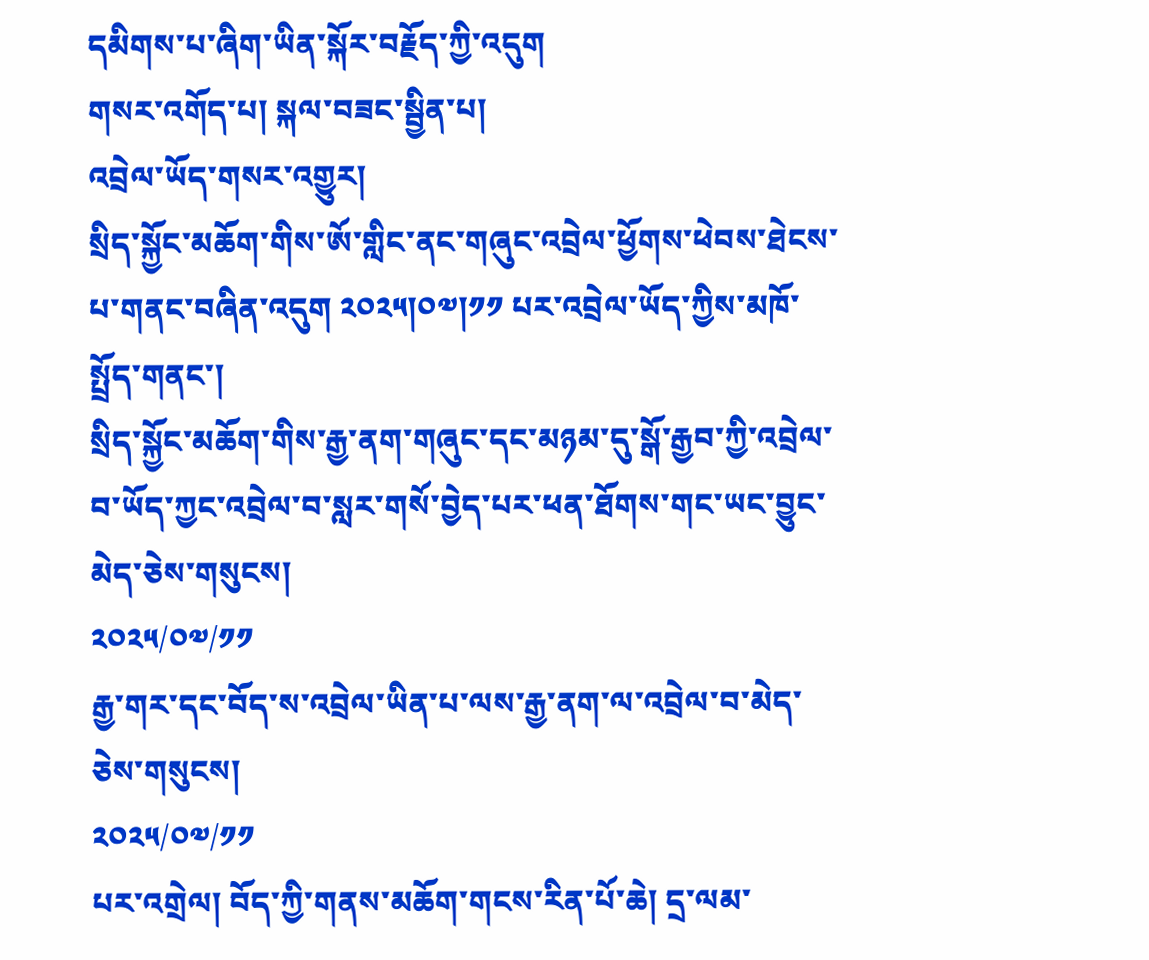དམིགས་པ་ཞིག་ཡིན་སྐོར་བརྗོད་ཀྱི་འདུག
གསར་འགོད་པ། སྐལ་བཟང་སྦྱིན་པ།
འབྲེལ་ཡོད་གསར་འགྱུར།
སྲིད་སྐྱོང་མཆོག་གིས་ཨོ་གླིང་ནང་གཞུང་འབྲེལ་ཕྱོགས་ཕེབས་ཐེངས་པ་གནང་བཞིན་འདུག ༢༠༢༥།༠༧།༡༡ པར་འབྲེལ་ཡོད་ཀྱིས་མཁོ་སྤྲོད་གནང་།
སྲིད་སྐྱོང་མཆོག་གིས་རྒྱ་ནག་གཞུང་དང་མཉམ་དུ་སྒོ་རྒྱབ་ཀྱི་འབྲེལ་བ་ཡོད་ཀྱང་འབྲེལ་བ་སླར་གསོ་བྱེད་པར་ཕན་ཐོགས་གང་ཡང་བྱུང་མེད་ཅེས་གསུངས།
༢༠༢༥/༠༧/༡༡
རྒྱ་གར་དང་བོད་ས་འབྲེལ་ཡིན་པ་ལས་རྒྱ་ནག་ལ་འབྲེལ་བ་མེད་ཅེས་གསུངས།
༢༠༢༥/༠༧/༡༡
པར་འགྲེལ། བོད་ཀྱི་གནས་མཆོག་གངས་རིན་པོ་ཆེ། དྲ་ལམ་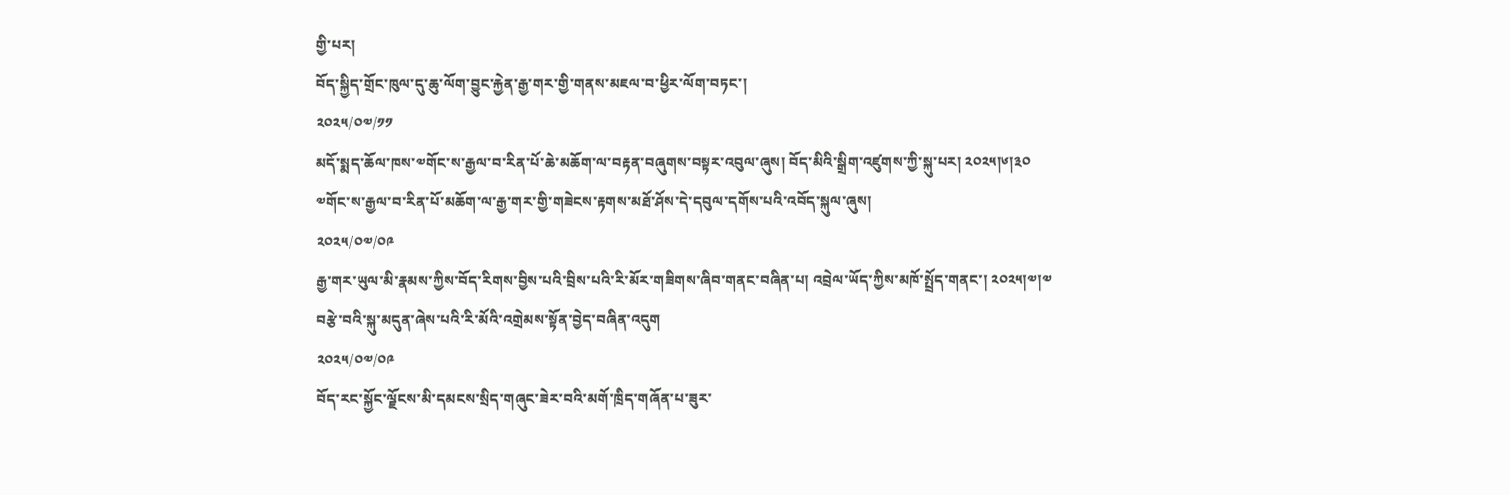གྱི་པར།
བོད་སྐྱིད་གྲོང་ཁུལ་དུ་ཆུ་ལོག་བྱུང་རྐྱེན་རྒྱ་གར་གྱི་གནས་མཇལ་བ་ཕྱིར་ལོག་བཏང་།
༢༠༢༥/༠༧/༡༡
མདོ་སྨད་ཆོལ་ཁས་༧གོང་ས་རྒྱལ་བ་རིན་པོ་ཆེ་མཆོག་ལ་བརྟན་བཞུགས་བསྟར་འབུལ་ཞུས། བོད་མིའི་སྒྲིག་འཛུགས་ཀྱི་སྐུ་པར། ༢༠༢༥།༦།༣༠
༧གོང་ས་རྒྱལ་བ་རིན་པོ་མཆོག་ལ་རྒྱ་གར་གྱི་གཟེངས་རྟགས་མཐོ་ཤོས་དེ་དབུལ་དགོས་པའི་འབོད་སྐུལ་ཞུས།
༢༠༢༥/༠༧/༠༩
རྒྱ་གར་ཡུལ་མི་རྣམས་ཀྱིས་བོད་རིགས་བྱིས་པའི་བྲིས་པའི་རི་མོར་གཟིགས་ཞིབ་གནང་བཞིན་པ། འབྲེལ་ཡོད་ཀྱིས་མཁོ་སྤྲོད་གནང་། ༢༠༢༥།༧།༧
བརྩེ་བའི་སྐུ་མདུན་ཞེས་པའི་རི་མོའི་འགྲེམས་སྟོན་བྱེད་བཞིན་འདུག
༢༠༢༥/༠༧/༠༩
བོད་རང་སྐྱོང་ལྗོངས་མི་དམངས་སྲིད་གཞུང་ཟེར་བའི་མགོ་ཁྲིད་གཞོན་པ་ཟུར་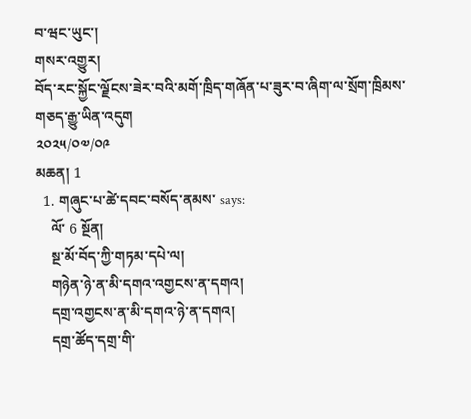བ་ཝང་ཡུང་།
གསར་འགྱུར།
བོད་རང་སྐྱོང་ལྗོངས་ཟེར་བའི་མགོ་ཁྲིད་གཞོན་པ་ཟུར་བ་ཞིག་ལ་སྲོག་ཁྲིམས་གཅད་རྒྱུ་ཡིན་འདུག
༢༠༢༥/༠༧/༠༩
མཆན། 1
  1. གཞུང་པ་ཚེ་དབང་བསོད་ནམས་ says:
    ལོ་ 6 སྔོན།
    སྔ་མོ་བོད་ཀྱི་གཏམ་དཔེ་ལ།
    གཉེན་ཉེ་ན་མི་དགའ་འགྱངས་ན་དགའ།
    དགྲ་འགྱངས་ན་མི་དགའ་ཉེ་ན་དགའ།
    དགྲ་ཚོད་དགྲ་གི་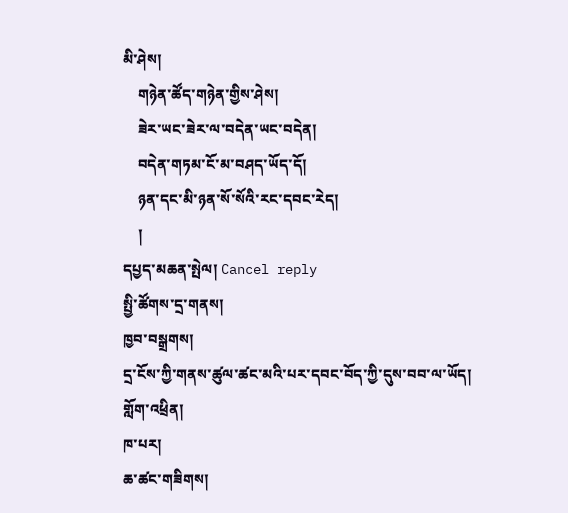མི་ཤེས།
    གཉེན་ཚོད་གཉེན་གྱིས་ཤེས།
    ཟེར་ཡང་ཟེར་ལ་བདེན་ཡང་བདེན།
    བདེན་གཏམ་ངོ་མ་བཤད་ཡོད་དོ།
    ཉན་དང་མི་ཉན་སོ་སོའི་རང་དབང་རེད།
    །
དཔྱད་མཆན་སྤེལ། Cancel reply
སྤྱི་ཚོགས་དྲ་གནས།
ཁྱབ་བསྒྲགས།
དྲ་ངོས་ཀྱི་གནས་ཚུལ་ཚང་མའི་པར་དབང་བོད་ཀྱི་དུས་བབ་ལ་ཡོད།
གློག་འཕྲིན།
ཁ་པར།
ཆ་ཚང་གཟིགས།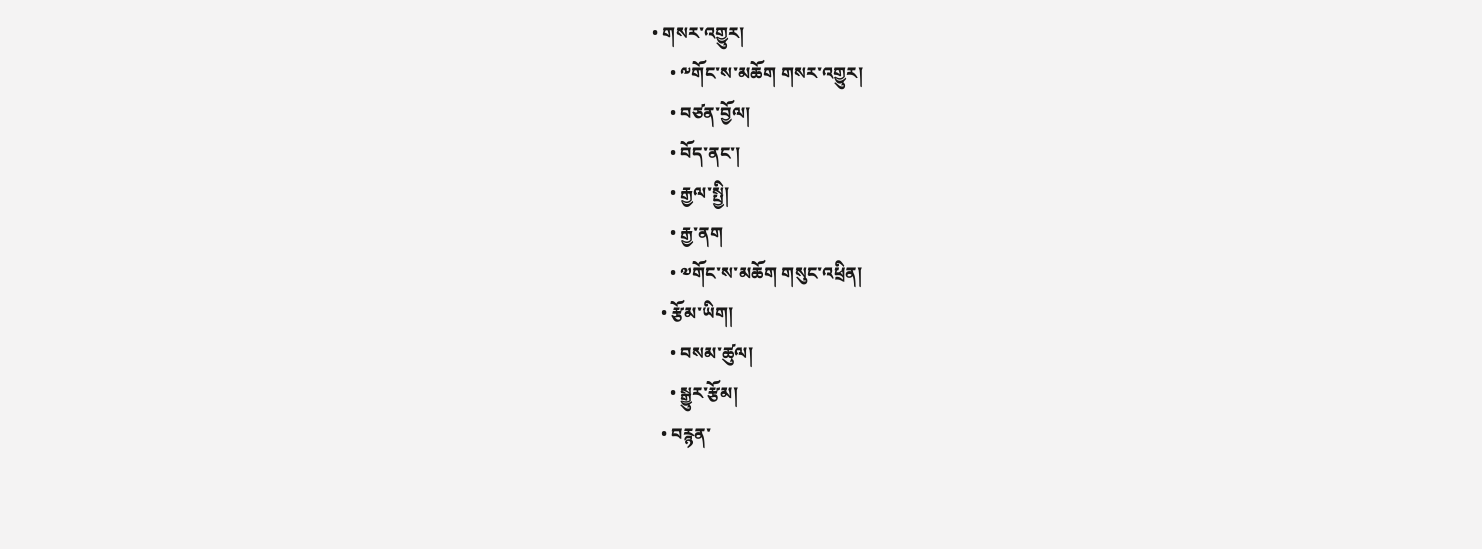• གསར་འགྱུར།
    • ༸གོང་ས་མཆོག གསར་འགྱུར།
    • བཙན་བྱོལ།
    • བོད་ནང་།
    • རྒྱལ་སྤྱི།
    • རྒྱ་ནག
    • ༧གོང་ས་མཆོག གསུང་འཕྲིན།
  • རྩོམ་ཡིག།
    • བསམ་ཚུལ།
    • སྒྱུར་རྩོམ།
  • བརྙན་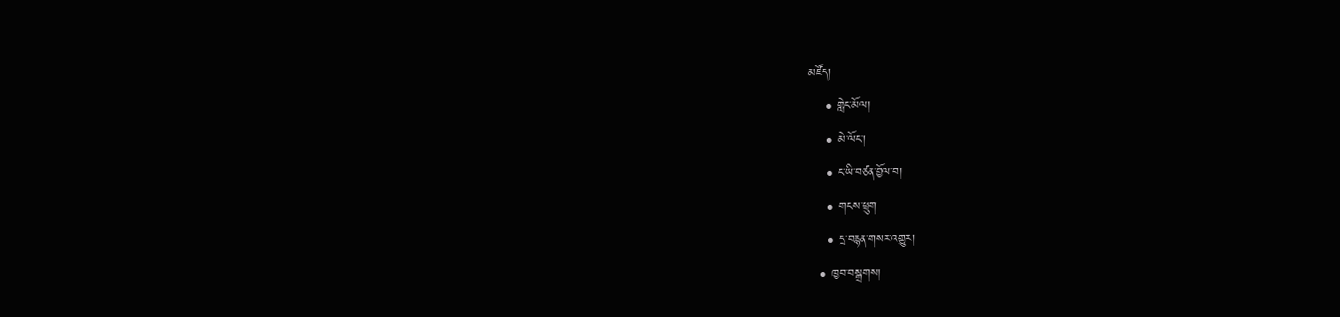མཛོད།
    • གླེང་མོལ།
    • མེ་ལོང་།
    • ང་ཡི་བཙན་བྱོལ་བ།
    • གངས་ཕྲུག
    • དྲ་བརྙན་གསར་འགྱུར།
  • ཁྱབ་བསྒྲགས།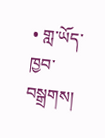• གླ་ཡོད་ཁྱབ་བསྒྲགས།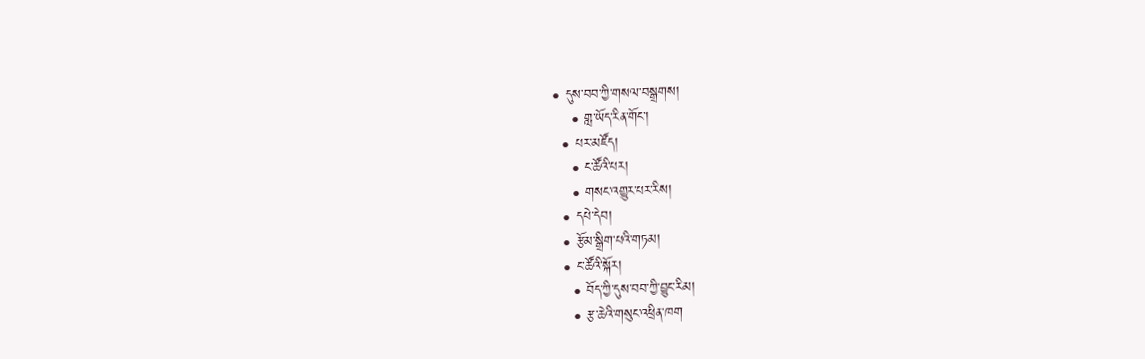• དུས་བབ་ཀྱི་གསལ་བསྒྲགས།
    • གླ་ཡོད་རིན་གོང་།
  • པར་མཛོད།
    • ང་ཚོའི་པར།
    • གསང་འགྱུར་པར་རིས།
  • དཔེ་དེབ།
  • རྩོམ་སྒྲིག་པའི་གཏམ།
  • ང་ཚོའི་སྐོར།
    • བོད་ཀྱི་དུས་བབ་ཀྱི་བྱུང་རིམ།
    • རྩ་ཆེའི་གསུང་འཕྲིན་ཁག